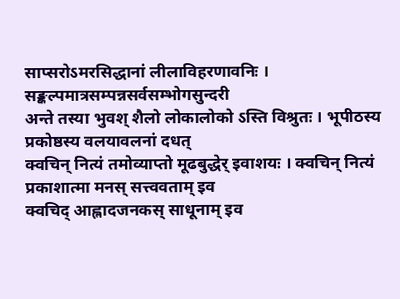साप्सरोऽमरसिद्धानां लीलाविहरणावनिः । सङ्कल्पमात्रसम्पन्नसर्वसम्भोगसुन्दरी
अन्ते तस्या भुवश् शैलो लोकालोको ऽस्ति विश्रुतः । भूपीठस्य प्रकोष्ठस्य वलयावलनां दधत्
क्वचिन् नित्यं तमोव्याप्तो मूढबुद्धेर् इवाशयः । क्वचिन् नित्यं प्रकाशात्मा मनस् सत्त्ववताम् इव
क्वचिद् आह्लादजनकस् साधूनाम् इव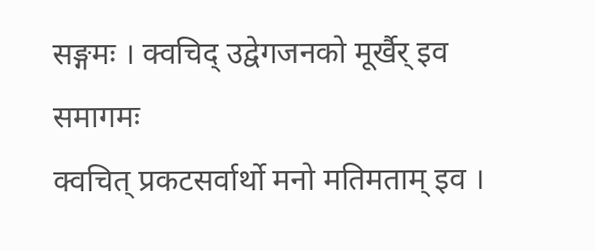सङ्गमः । क्वचिद् उद्वेगजनको मूर्खैर् इव समागमः
क्वचित् प्रकटसर्वार्थो मनो मतिमताम् इव ।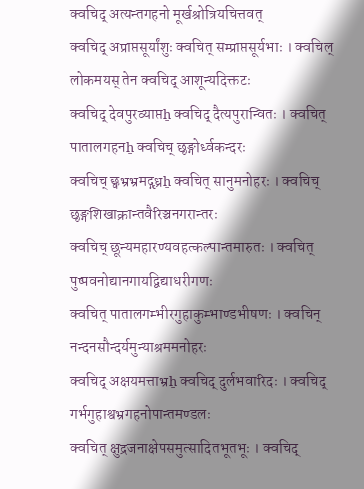क्वचिद् अत्यन्तगहनो मूर्खश्रोत्रियचित्तवत्
क्वचिद् अप्राप्तसूर्यांशुः क्वचित् सम्प्राप्तसूर्यभाः । क्वचिल् लोकमयस् तेन क्वचिद् आशून्यदिक्तटः
क्वचिद् देवपुरव्याप्तẖ क्वचिद् दैत्यपुरान्वितः । क्वचित् पातालगहनẖ क्वचिच् छृङ्गोर्ध्वकन्दरः
क्वचिच् छ्वभ्रभ्रमद्गृध्रẖ क्वचित् सानुमनोहरः । क्वचिच् छृङ्गशिखाक्रान्तवैरिञ्चनगरान्तरः
क्वचिच् छून्यमहारण्यवहत्कल्पान्तमारुतः । क्वचित् पुष्पवनोद्यानगायद्विद्याधरीगणः
क्वचित् पातालगम्भीरगुहाकुम्भाण्डभीषणः । क्वचिन् नन्दनसौन्दर्यमुन्याश्रममनोहरः
क्वचिद् अक्षयमत्ताभ्रẖ क्वचिद् दुर्लभवारिदः । क्वचिद् गर्भगुहाश्वभ्रगहनोपान्तमण्डलः
क्वचित् क्षुद्रजनाक्षेपसमुत्सादितभूतभूः । क्वचिद्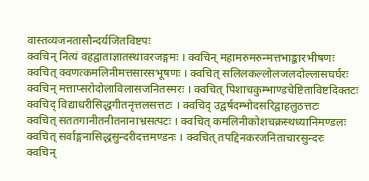वास्तव्यजनतासौन्दर्यजितविष्टपः
क्वचिन् नित्यं वहद्वाताज्ञातस्थावरजङ्गमः । क्वचिन् महामरुमरुन्मत्तभाङ्कारभीषणः
क्वचित् क्वणत्कमलिनीमत्तसारसभूषणः । क्वचित् सलिलकल्लोलजलदोल्लासघर्घरः
क्वचिन् मत्ताप्सरोदोलाविलासजनितस्मरः । क्वचित् पिशाचकुम्भाण्डचेष्टिताविष्टदिक्तटः
क्वचिद् विद्याधरीसिद्धगीतनृत्तलसत्तटः । क्वचिद् उद्वर्षदम्भोदसरिद्वाहलुठत्तटः
क्वचित् सततगानीतनीतनानाभ्रसत्पटः । क्वचित् कमलिनीकोशचक्रस्थध्यानिमण्डलः
क्वचित् सर्वाङ्गनासिद्धसुन्दरीदत्तमण्डनः । क्वचित् तपद्दिनकरजनिताचारसुन्दरः
क्वचिन्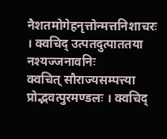नैशतमोगेहनृत्तोन्मत्तनिशाचरः । क्वचिद् उत्पतदुत्पाततया नश्यज्जनावनिः
क्वचित् सौराज्यसम्पत्त्या प्रोद्भवत्पुरमण्डलः । क्वचिद्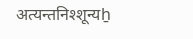अत्यन्तनिश्शून्यẖ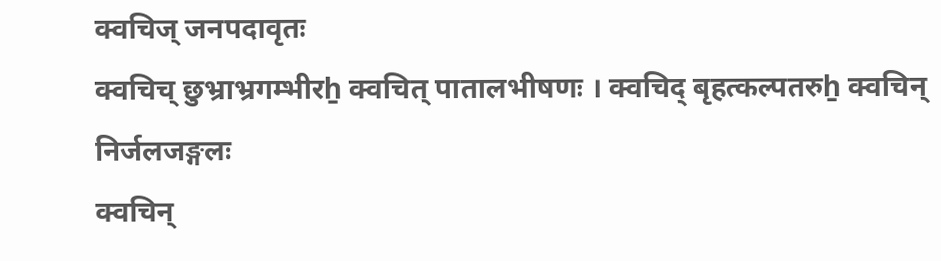क्वचिज् जनपदावृतः
क्वचिच् छुभ्राभ्रगम्भीरẖ क्वचित् पातालभीषणः । क्वचिद् बृहत्कल्पतरुẖ क्वचिन् निर्जलजङ्गलः
क्वचिन्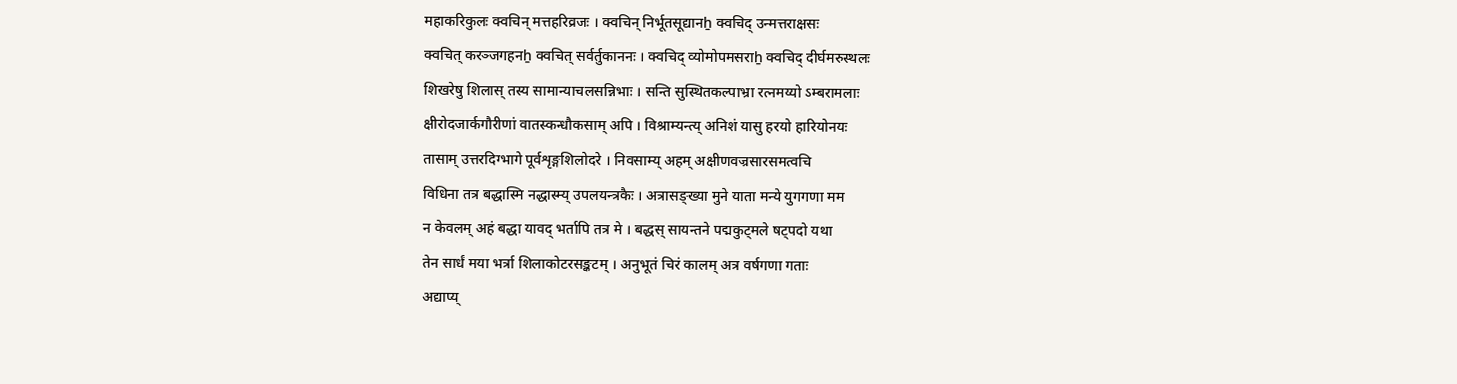महाकरिकुलः क्वचिन् मत्तहरिव्रजः । क्वचिन् निर्भूतसूद्यानẖ क्वचिद् उन्मत्तराक्षसः
क्वचित् करञ्जगहनẖ क्वचित् सर्वर्तुकाननः । क्वचिद् व्योमोपमसराẖ क्वचिद् दीर्घमरुस्थलः
शिखरेषु शिलास् तस्य सामान्याचलसन्निभाः । सन्ति सुस्थितकल्पाभ्रा रत्नमय्यो ऽम्बरामलाः
क्षीरोदजार्कगौरीणां वातस्कन्धौकसाम् अपि । विश्राम्यन्त्य् अनिशं यासु हरयो हारियोनयः
तासाम् उत्तरदिग्भागे पूर्वशृङ्गशिलोदरे । निवसाम्य् अहम् अक्षीणवज्रसारसमत्वचि
विधिना तत्र बद्धास्मि नद्धास्म्य् उपलयन्त्रकैः । अत्रासङ्ख्या मुने याता मन्ये युगगणा मम
न केवलम् अहं बद्धा यावद् भर्तापि तत्र मे । बद्धस् सायन्तने पद्मकुट्मले षट्पदो यथा
तेन सार्धं मया भर्त्रा शिलाकोटरसङ्कटम् । अनुभूतं चिरं कालम् अत्र वर्षगणा गताः
अद्याप्य्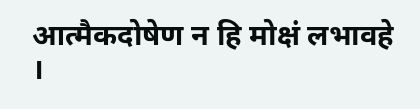आत्मैकदोषेण न हि मोक्षं लभावहे ।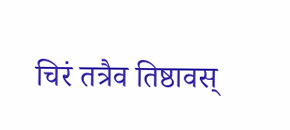चिरं तत्रैव तिष्ठावस्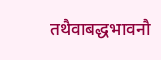तथैवाबद्धभावनौ